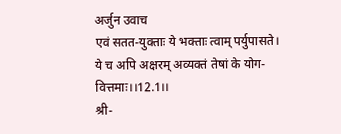अर्जुन उवाच
एवं सतत-युक्ताः ये भक्ताः त्वाम् पर्युपासते।
ये च अपि अक्षरम् अव्यक्तं तेषां के योग-वित्तमाः।।12.1।।
श्री-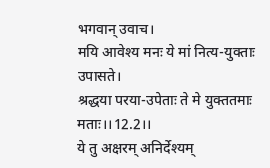भगवान् उवाच।
मयि आवेश्य मनः ये मां नित्य-युक्ताः उपासते।
श्रद्धया परया-उपेताः ते मे युक्ततमाः मताः।।12.2।।
ये तु अक्षरम् अनिर्देश्यम्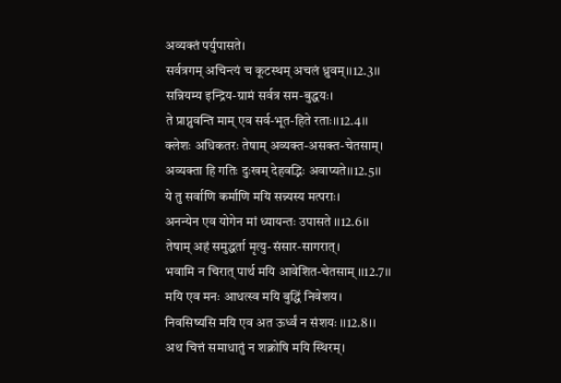अव्यक्तं पर्युपासते।
सर्वत्रगम् अचिन्त्यं च कूटस्थम् अचलं ध्रुवम्।।12.3।।
सन्नियम्य इन्द्रिय-ग्रामं सर्वत्र सम-बुद्धयः।
ते प्राप्नुवन्ति माम् एव सर्व-भूत-हिते रताः।।12.4।।
क्लेशः अधिकतरः तेषाम् अव्यक्त-असक्त-चेतसाम्।
अव्यक्ता हि गतिः दुःखम् देहवद्भिः अवाप्यते।।12.5।।
ये तु सर्वाणि कर्माणि मयि सन्न्यस्य मत्पराः।
अनन्येन एव योगेन मां ध्यायन्तः उपासते ।।12.6।।
तेषाम् अहं समुद्धर्ता मृत्यु-संसार-सागरात्।
भवामि न चिरात् पार्थ मयि आवेशित-चेतसाम् ।।12.7।।
मयि एव मनः आधत्स्व मयि बुद्धिं निवेशय।
निवसिष्यसि मयि एव अत ऊर्ध्वं न संशयः ।।12.8।।
अथ चित्तं समाधातुं न शक्नोषि मयि स्थिरम्।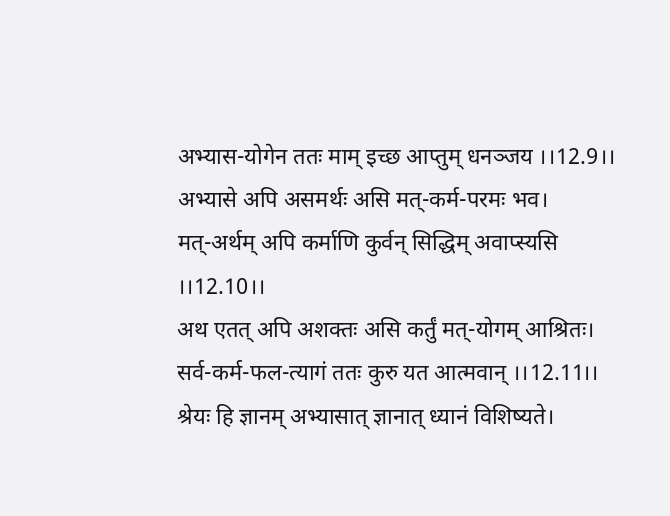अभ्यास-योगेन ततः माम् इच्छ आप्तुम् धनञ्जय ।।12.9।।
अभ्यासे अपि असमर्थः असि मत्-कर्म-परमः भव।
मत्-अर्थम् अपि कर्माणि कुर्वन् सिद्धिम् अवाप्स्यसि ।।12.10।।
अथ एतत् अपि अशक्तः असि कर्तुं मत्-योगम् आश्रितः।
सर्व-कर्म-फल-त्यागं ततः कुरु यत आत्मवान् ।।12.11।।
श्रेयः हि ज्ञानम् अभ्यासात् ज्ञानात् ध्यानं विशिष्यते।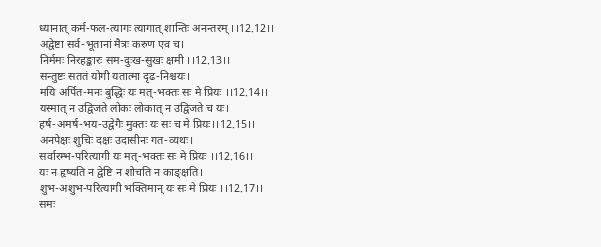ध्यानात् कर्म-फल-त्यागः त्यागात् शान्तिः अनन्तरम् ।।12.12।।
अद्वेष्टा सर्व-भूतानां मैत्रः करुण एव च।
निर्ममः निरहङ्कारः सम-दुःख-सुखः क्षमी ।।12.13।।
सन्तुष्टः सततं योगी यतात्मा दृढ-निश्चयः।
मयि अर्पित-मनः बुद्धिः यः मत्-भक्तः सः मे प्रियः ।।12.14।।
यस्मात् न उद्विजते लोकः लोकात् न उद्विजते च यः।
हर्ष-अमर्ष-भय-उद्वेगैः मुक्तः यः सः च मे प्रियः।।12.15।।
अनपेक्षः शुचिः दक्षः उदासीनः गत-व्यथः।
सर्वारम्भ-परित्यागी यः मत्-भक्तः सः मे प्रियः ।।12.16।।
यः न हृष्यति न द्वेष्टि न शोचति न काङ्क्षति।
शुभ-अशुभ-परित्यागी भक्तिमान् यः सः मे प्रियः ।।12.17।।
समः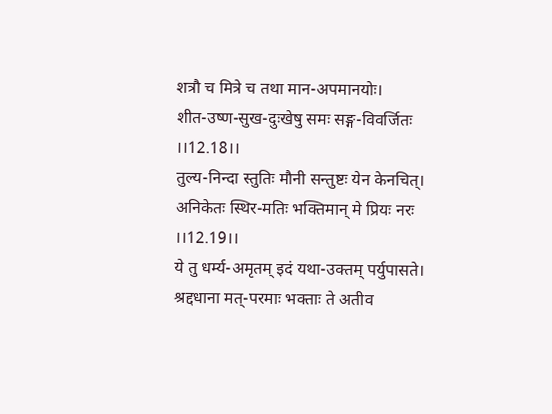शत्रौ च मित्रे च तथा मान-अपमानयोः।
शीत-उष्ण-सुख-दुःखेषु समः सङ्ग-विवर्जितः ।।12.18।।
तुल्य-निन्दा स्तुतिः मौनी सन्तुष्टः येन केनचित्।
अनिकेतः स्थिर-मतिः भक्तिमान् मे प्रियः नरः ।।12.19।।
ये तु धर्म्य-अमृतम् इदं यथा-उक्तम् पर्युपासते।
श्रद्दधाना मत्-परमाः भक्ताः ते अतीव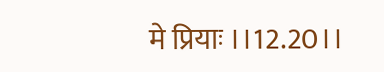मे प्रियाः ।।12.20।।